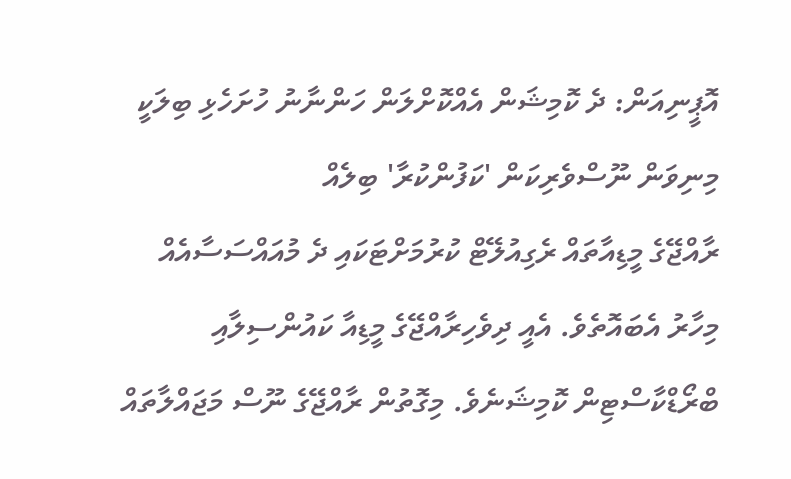އޮޕީނިއަން: ދެ ކޮމިޝަން އެއްކޮށްލަން ހަންނާނު ހުށަހެޅި ބިލަކީ މިނިވަން ނޫސްވެރިކަން 'ކަފުންކުރާ' ބިލެއް
ރާއްޖޭގެ މީޑިއާތައް ރެގިއުލޭޓް ކުރުމަށްޓަކައި ދެ މުއައްސަސާއެއް މިހާރު އެބައޮތެވެ. އެއީ ދިވެހިރާއްޖޭގެ މީޑިއާ ކައުންސިލާއި ބްރޯޑްކާސްޓިން ކޮމިޝަނެވެ. މިގޮތުން ރާއްޖޭގެ ނޫސް މަޖައްލާތައް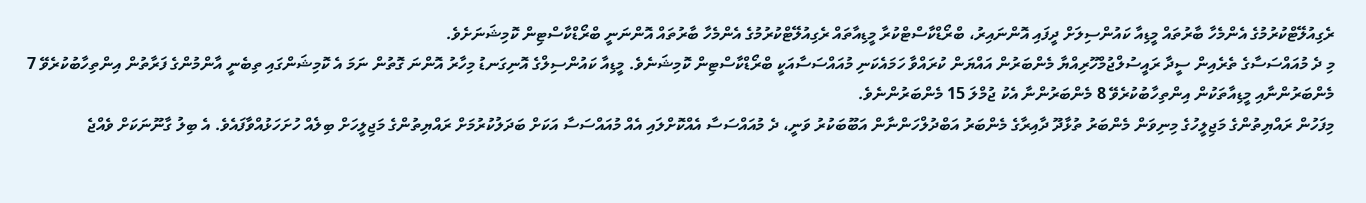ރެގިއުލޭޓްކުރުމުގެ އެންމެހާ ބާރުތައް މީޑިއާ ކައުންސިލަށް ދީފައި އޮންނައިރު، ބްރޯޑްކާސްޓްކުރާ މީޑިއާތައް ރެގިއުލޭޓްކުރުމުގެ އެންމެހާ ބާރުތައް އޮންނަނީ ބްރޯޑްކާސްޓިން ކޮމިޝަނަށެވެ.
މި ދެ މުއައްސަސާގެ ތެރެއިން ސީދާ ރައީސުލްޖުމްހޫރިއްޔާ މެންބަރުން އައްޔަން ކުރައްވާ ހަމައެކަނި މުއައްސަސާއަކީ ބްރޯޑްކާސްޓިން ކޮމިޝަނެވެ. މީޑިއާ ކައުންސިލްގެ އޮނިގަނޑު މިހާރު އޮންނަ ގޮތުން ނަމަ އެ ކޮމިޝަންގައި ތިބެނީ އާންމުންގެ ފަރާތުން އިންތިހާބުކުރެވޭ 7 މެންބަރުންނާއި މީޑިއާތަކުން އިންތިހާބުކުރެވޭ 8 މެންބަރުންނާ އެކު ޖުމްލަ 15 މެންބަރުންނެވެ.
މިފަހުން ރައްޔިތުންގެ މަޖިލީހުގެ މިނިވަން މެންބަރު ތުޅާދޫ ދާއިރާގެ މެންބަރު އަބްދުލްހަންނާން އަބޫބަކުރު ވަނީ، ދެ މުއައްސަސާ އެއްކޮށްލައި އެއް މުއައްސަސާ އަކަށް ބަދަލުކުރުމަށް ރައްޔިތުންގެ މަޖިލީހަށް ބިލެއް ހުށަހަޅުއްވާފައެވެ. އެ ބިލު ގާނޫނަކަށް ވެއްޖެ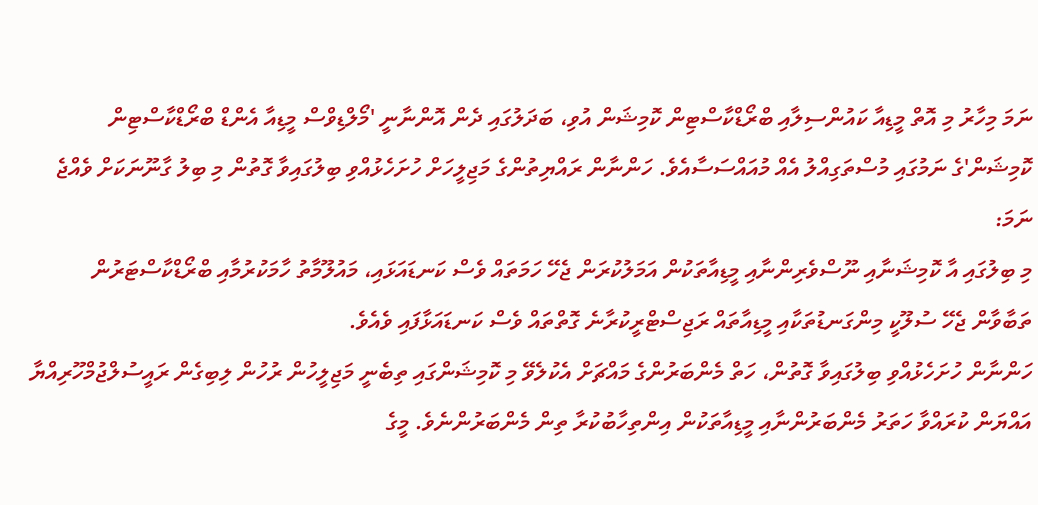ނަމަ މިހާރު މި އޮތް މީޑިއާ ކައުންސިލާއި ބްރޯޑްކާސްޓިން ކޮމިޝަން އުވި، ބަދަލުގައި ދެން އޮންނާނީ 'މޯލްޑިވްސް މީޑިއާ އެންޑް ބްރޯޑްކާސްޓިން ކޮމިޝަން'ގެ ނަމުގައި މުސްތަގިއްލު އެއް މުއައްސަސާއެވެ. ހަންނާން ރައްޔިތުންގެ މަޖިލީހަށް ހުށަހެޅުއްވި ބިލުގައިވާ ގޮތުން މި ބިލު ގާނޫނަކަށް ވެއްޖެ ނަމަ:
މި ބިލުގައި އާ ކޮމިޝަނާއި ނޫސްވެރިންނާއި މީޑިއާތަކުން އަމަލުކުރަން ޖެހޭ ހަމަތައް ވެސް ކަނޑައަޅައި، މައުލޫމާތު ހާމަކުރުމާއި ބްރޯޑްކާސްޓަރުން ތަބާވާން ޖެހޭ ސުލޫކީ މިންގަނޑުތަކާއި މީޑިއާތައް ރަޖިސްޓްރީކުރާނެ ގޮތްތައް ވެސް ކަނޑައަޅާފައި ވެއެވެ.
ހަންނާން ހުށަހެޅުއްވި ބިލުގައިވާ ގޮތުން، ހަތް މެންބަރުންގެ މައްޗަށް އެކުލެވޭ މި ކޮމިޝަންގައި ތިބެނީ މަޖިލީހުން ރުހުން ލިބިގެން ރައީސުލްޖުމްހޫރިއްޔާ އައްޔަން ކުރައްވާ ހަތަރު މެންބަރުންނާއި މީޑިއާތަކުން އިންތިހާބުކުރާ ތިން މެންބަރުންނެވެ. މީގެ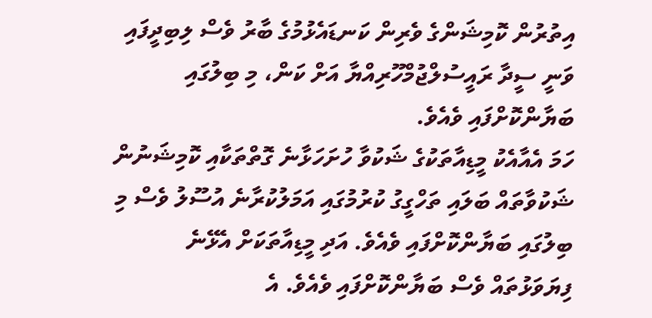އިތުރުން ކޮމިޝަންގެ ވެރިން ކަނޑައެޅުމުގެ ބާރު ވެސް ލިބިދީފައި ވަނީ ސީދާ ރައީސުލްޖުމްހޫރިއްޔާ އަށް ކަން، މި ބިލުގައި ބަޔާންކޮށްފައި ވެއެވެ.
ހަމަ އެއާއެކު މީޑިއާތަކުގެ ޝަކުވާ ހުށަހަޅާނެ ގޮތްތަކާއި ކޮމިޝަނުން ޝަކުވާތައް ބަލައި ތަހްގީގު ކުރުމުގައި އަމަލުކުރާނެ އުސޫލު ވެސް މި ބިލުގައި ބަޔާންކޮށްފައި ވެއެވެ. އަދި މީޑިއާތަކަށް އެޅޭނެ ފިޔަވަޅުތައް ވެސް ބަޔާންކޮށްފައި ވެއެވެ. އެ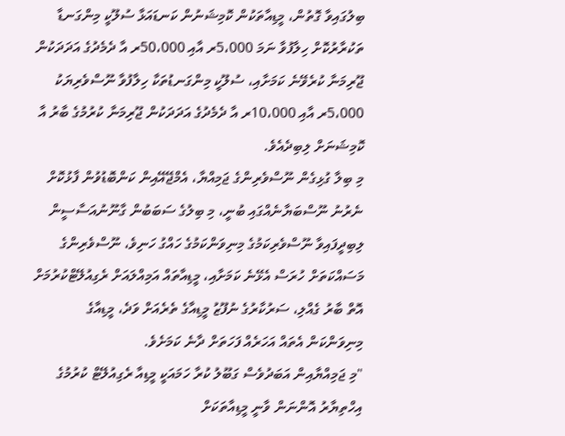ބިލުގައިވާ ގޮތުން، މީޑިއާތަކުން ކޮމިޝަނުން ކަނޑައަޅާ ސުލޫކީ މިންގަނޑާ ތަކުރާރުކޮށް ހިލާފުވާ ނަމަ 5،000ރ އާއި 50،000ރ އާ ދެމެދުގެ އަދަދަކުން ޖޫރިމަނާ ކުރެވޭނެ ކަމަށާއި، ސުލޫކީ މިންގަނޑުތަކާ ހިލާފުވާ ނޫސްވެރިޔަކު 5،000ރ އާއި 10،000ރ އާ ދެމެދުގެ އަދަދަކުން ޖޫރިމަނާ ކުރުމުގެ ބާރު އާ ކޮމިޝަނަށް ލިބިދެއެވެ.
މި ބިލާ ގުޅިގެން ނޫސްވެރިންގެ ޖަމިއްޔާ، އެމްޖޭއޭއިން ކަންބޮޑުވުން ފާޅުކޮށް ނެރުނު ނޫސްބަޔާނެއްގައި ބުނީ، މި ބިލުގެ ސަބަބުން ގާނޫނުއަސާސީން ލިބިދީފައިވާ ނޫސްވެރިކަމުގެ މިނިވަންކަމުގެ ހައްގު ހަނިވެ، ނޫސްވެރިންގެ މަސައްކަތަށް ހުރަސް އެޅޭނެ ކަމަށާއި، މީޑިއާތައް އަމިއްލައަށް ރެގިއުލޭޓްކުރުމަށް އޮތް ބާރު ގެއްލި، ސަރުކާރުގެ ނުފޫޒު މީޑިއާގެ ތެރެއަށް ވަދެ، މީޑިއާގެ މިނިވަންކަން އެތައް އަހަރެއް ފަހަތަށް ދާނެ ކަމަށެވެ.
"މި ޖަމިއްޔާއިން އަބަދުވެސް ގަބޫލު ކުރާ ހަމައަކީ މީޑިއާ ރެގިއުލޭޓް ކުރުމުގެ އިހްތިޔާރު އޮންނަން ވާނީ މީޑިއާތަކަށް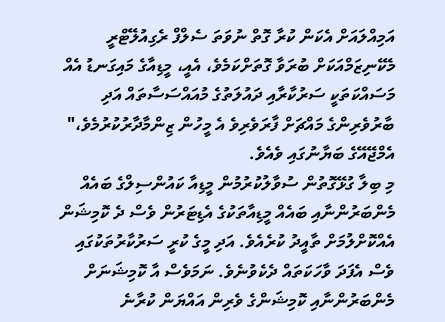އަމިއްލައަށް އެކަން ކުރާ ގޮތް ނުވަތަ ސެލްފް ރެގިއުލޭޓްރީ މެކޭނިޒަމްއަކަށް ބުރަވާ ގޮތަށްކަމެވެ، އެއީ، މީޑިއާގެ މައިގަނޑު އެއް މަސައްކަތަކީ ސަރުކާރާއި ދައުލަތުގެ މުއައްސަސާތައް އަދި ބާރުވެރިންގެ މައްޗަށް ފާރަވެރިވެ އެ މީހުން ޒިންމާދާރުކުރުމެވެ،" އެމްޖޭއޭގެ ބަޔާނުގައި ވެއެވެ.
މި ބިލާ ގުޅޭގޮތުން ސުވާލުކުރުމުން މީޑިއާ ކައުންސިލްގެ ބައެއް މެންބަރުންނާއި ބައެއް މީޑިއާތަކުގެ އެޑިޓަރުން ވެސް ދެ ކޮމިޝަން އެއްކޮށްލުމަށް ތާއީދު ކުރެއެވެ. އަދި މީގެ ކުރީ ސަރުކާރުތަކުގައި ވެސް އެފަދަ ވާހަކަތައް ދެކެވުނެވެ. ނަމަވެސް އާ ކޮމިޝަނަށް މެންބަރުންނާއި ކޮމިޝަންގެ ވެރިން އައްޔަން ކުރާނެ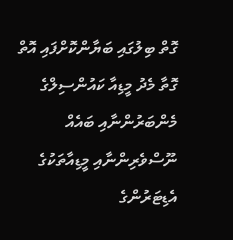ގޮތް ބިލުގައި ބަޔާންކޮށްފައި އޮތް ގޮތާ މެދު މީޑިއާ ކައުންސިލްގެ މެންބަރުންނާއި ބައެއް ނޫސްވެރިންނާއި މީޑިއާތަކުގެ އެޑިޓަރުންގެ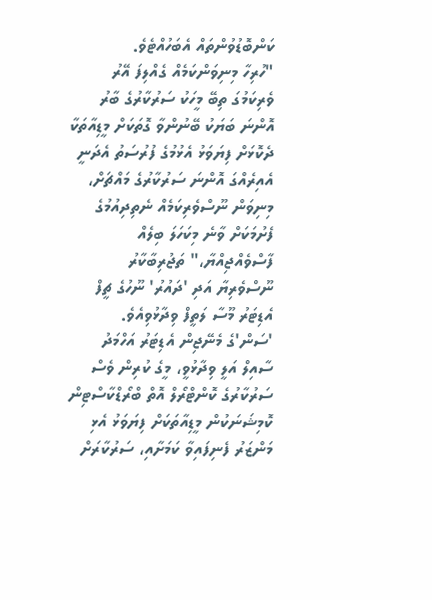ކަންބޮޑުވުންތައް އެބަހުއްޓެވެ.
"ހުރިހާ މިނިވަންކަމެއް ގެއްލިފަ އޭރު ވެރިކަމުގަ ތިބޭ މީހަކު ސަރުކާރުގެ ބާރު އޮންނަ ބަޔަކު ބޭނުންވާ ގޮތަކަށް މީޑިއާތަކާ ދެކޮޅަށް ފިޔަވަޅު އެޅުމުގެ ފުރުސަތު އެދަނީ އެއިރެއްގަ އޮންނަ ސަރުކާރުގެ މައްޗަށް، މިނިވަން ނޫސްވެރިކަމެއް ނެތިދިއުމުގެ ފެށުމަކަށް ވާނެ މިކަހަލަ ބިލެއް ފާސްވެއްޖިއްޔާ،" ތަޖުރިބާކާރު ނޫސްވެރިޔާ އަދި 'ދައުރު' ނޫހުގެ ޗީފް އެޑިޓަރު މޫސާ ލަތީފް ވިދާޅުވިއެވެ.
'ސަން'ގެ މެނޭޖިން އެޑިޓަރު އަހްމަދު ސާއިލް އަލީ ވިދާޅުވީ، މީގެ ކުރިން ވެސް ސަރުކާރުގެ ކޮންޓްރޯލް އޮތް ބްރޯޑްކާސްޓިން ކޮމިޝަނަކުން މީޑިއާތަކަށް ފިޔަވަޅު އެޅި މަންޒަރު ފެނިފައިވާ ކަމަށާއި، ސަރުކާރަށް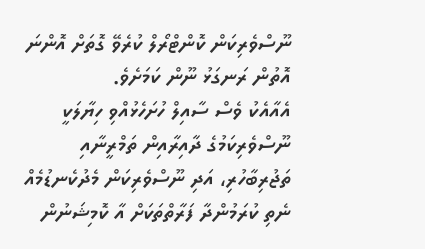ނޫސްވެރިކަން ކޮންޓްރޯލް ކުރެވޭ ގޮތަށް އޮންނަ އޮތުން ރަނގަޅު ނޫން ކަމަށެވެ.
އެއާއެކު ވެސް ސާއިލް ހުށަހެޅުއްވި ހިޔާލަކީ ނޫސްވެރިކަމުގެ ދާއިރާއިން ތަމްރީނާއި ތަޖުރިބާހުރި، އަދި ނޫސްވެރިކަން މެދުކެނޑުމެއް ނެތި ކުރަމުންދާ ފަރާތްތަކަށް އާ ކޮމިޝަނުން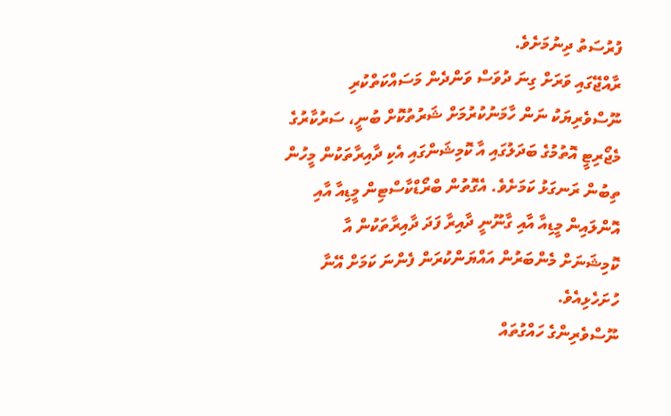ފުރުސަތު ދިނުމަށެވެ.
ރާއްޖޭގައި ވަރަށް ގިނަ ދުވަސް ވަންދެން މަސައްކަތްކުރި ނޫސްވެރިޔަކު ނަން ހާމަނުކުރުމަށް ޝަރުތުކޮށް ބުނީ، ސަރުކާރުގެ މެޖޯރިޓީ އޮތުމުގެ ބަދަލުގައި އާ ކޮމިޝަންގައި އެކި ދާއިރާތަކުން މީހުން ތިބުން ރަނގަޅު ކަމަށެވެ. އެގޮތުން ބްރޯޑްކާސްޓިން މީޑިއާ އާއި އޮންލައިން މީޑިއާ އާއި ގާނޫނީ ދާއިރާ ފަދަ ދާއިރާތަކުން އާ ކޮމިޝަނަށް މެންބަރުން އައްޔަންކުރަން ފެންނަ ކަމަށް އޭނާ ހުށަހެޅިއެވެ.
ނޫސްވެރިންގެ ހައްގުތައް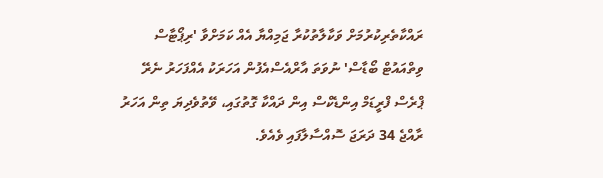ރައްކާތެރިކުރުމަށް ވަކާލާތުކުރާ ޖަމިއްޔާ އެއް ކަމަށްވާ 'ރިޕޯޓާސް ވިތްއައުޓް ބޯޑާސް' ނުވަތަ އާރްއެސްއެފުން އަހަރަކު އެއްފަހަރު ނެރޭ ޕްރެސް ފްރީޑަމް އިންޑެކްސް އިން ދައްކާ ގޮތުގައި، ވޭތުވެދިޔަ ތިން އަހަރު ރާއްޖެ 34 ދަރަޖަ ސޮއްސާލާފައި ވެއެވެ.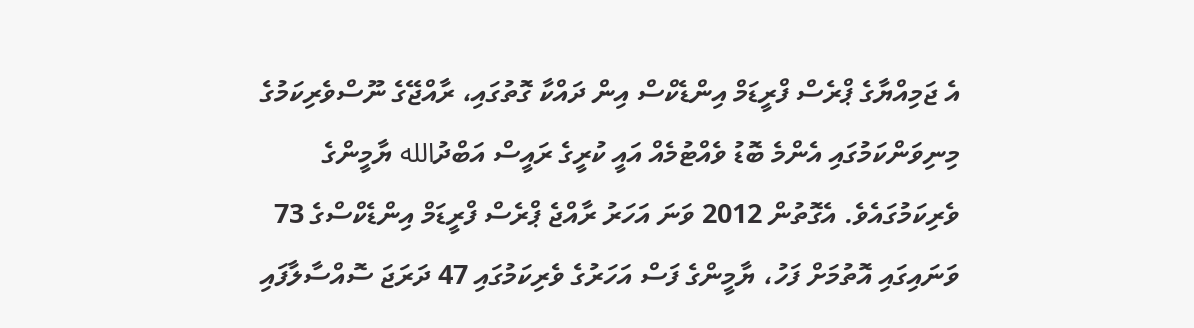އެ ޖަމިއްޔާގެ ޕްރެސް ފްރީޑަމް އިންޑެކްސް އިން ދައްކާ ގޮތުގައި، ރާއްޖޭގެ ނޫސްވެރިކަމުގެ މިނިވަންކަމުގައި އެންމެ ބޮޑު ވެއްޓުމެއް އައީ ކުރީގެ ރައީސް އަބްދުالله ޔާމީންގެ ވެރިކަމުގައެވެ. އެގޮތުން 2012 ވަނަ އަހަރު ރާއްޖެ ޕްރެސް ފްރީޑަމް އިންޑެކްސްގެ 73 ވަނައިގައި އޮތުމަށް ފަހު، ޔާމީންގެ ފަސް އަހަރުގެ ވެރިކަމުގައި 47 ދަރަޖަ ސޮއްސާލާފައި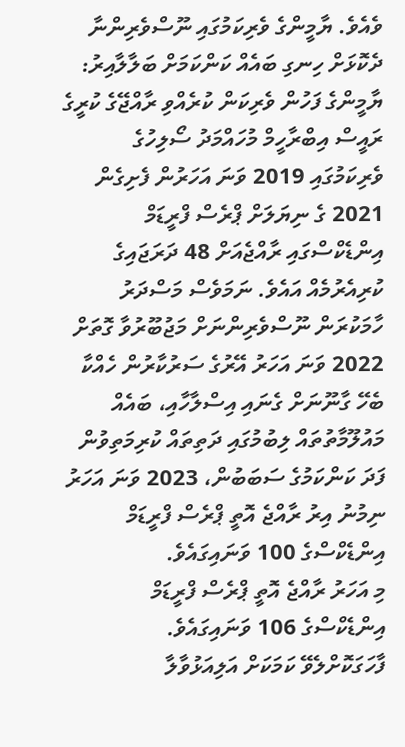ވެއެވެ. ޔާމީންގެ ވެރިކަމުގައި ނޫސްވެރިންނާ ދެކޮޅަށް ހިނގި ބައެއް ކަންކަމަށް ބަލާލާއިރު:
ޔާމީންގެ ފަހުން ވެރިކަން ކުރެއްވި ރާއްޖޭގެ ކުރީގެ ރައީސް އިބްރާހީމް މުހައްމަދު ސޯލިހުގެ ވެރިކަމުގައި 2019 ވަނަ އަހަރުން ފެށިގެން 2021 ގެ ނިޔަލަށް ޕްރެސް ފްރީޑަމް އިންޑެކްސްގައި ރާއްޖެއަށް 48 ދަރަޖައިގެ ކުރިއެރުމެއް އައެވެ. ނަމަވެސް މަސްދަރު ހާމަކުރަން ނޫސްވެރިންނަށް މަޖުބޫރުވާ ގޮތަށް 2022 ވަނަ އަހަރު އޭރުގެ ސަރުކާރުން ހެއްކާ ބެހޭ ގާނޫނަށް ގެނައި އިސްލާހާއި، ބައެއް މައުލޫމާތުތައް ލިބުމުގައި ދަތިތައް ކުރިމަތިވުން ފަދަ ކަންކަމުގެ ސަބަބުން، 2023 ވަނަ އަހަރު ނިމުނު އިރު ރާއްޖެ އޮތީ ޕްރެސް ފްރީޑަމް އިންޑެކްސްގެ 100 ވަނައިގައެވެ.
މި އަހަރު ރާއްޖެ އޮތީ ޕްރެސް ފްރީޑަމް އިންޑެކްސްގެ 106 ވަނައިގައެވެ.
ފާހަގަކޮށްލެވޭ ކަމަކަށް އަލިއަޅުވާލާ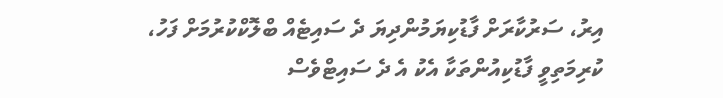އިރު، ސަރުކާރަށް ފާޑުކިޔަމުންދިޔަ ދެ ސައިޓެއް ބްލޮކްކުރުމަށް ފަހު، ކުރިމަތިވީ ފާޑުކިއުންތަކާ އެކު އެ ދެ ސައިޓްވެސް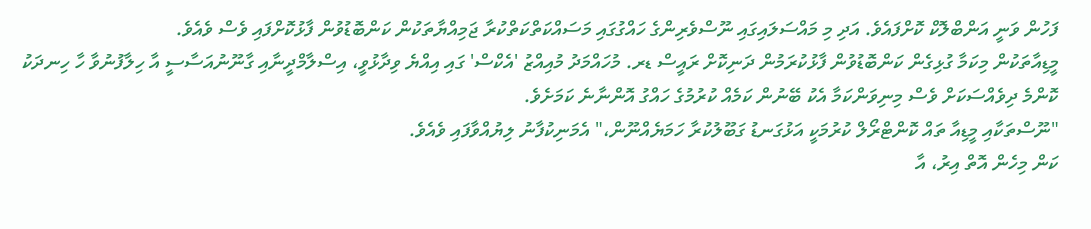ފަހުން ވަނީ އަންބްލޮކް ކޮށްފައެވެ. އަދި މި މައްސަލައިގައި ނޫސްވެރިންގެ ހައްގުގައި މަސައްކަތްކަތްކުރާ ޖަމިއްޔާތަކުން ކަންބޮޑުވުން ފާޅުކޮށްފައި ވެސް ވެއެވެ.
މީޑިއާތަކުން މިކަމާ ގުޅިގެން ކަންބޮޑުވުން ފާޅުކުރަމުން ދަނިކޮށް ރައީސް ޑރ. މުހައްމަދު މުއިއްޒު 'އެކްސް' ގައި އިއްޔެ ވިދާޅުވީ، އިސްލާމްދީނާއި ގާނޫނުއަސާސީ އާ ހިލާފުނުވާ ހާ ހިނދަކު ކޮންމެ ދިވެއްސަކަށް ވެސް މިނިވަންކަމާ އެކު ބޭނުން ކަމެއް ކުރުމުގެ ހައްގު އޮންނާނެ ކަމަށެވެ.
"ނޫސްތަކާއި މީޑިއާ ތައް ކޮންޓްރޯލް ކުރުމަކީ އަޅުގަނޑު ގަބޫލުކުރާ ހަމަޔެއްނޫން،" އެމަނިކުފާނު ލިޔުއްވާފައި ވެއެވެ.
ކަން މިހެން އޮތް އިރު، އާ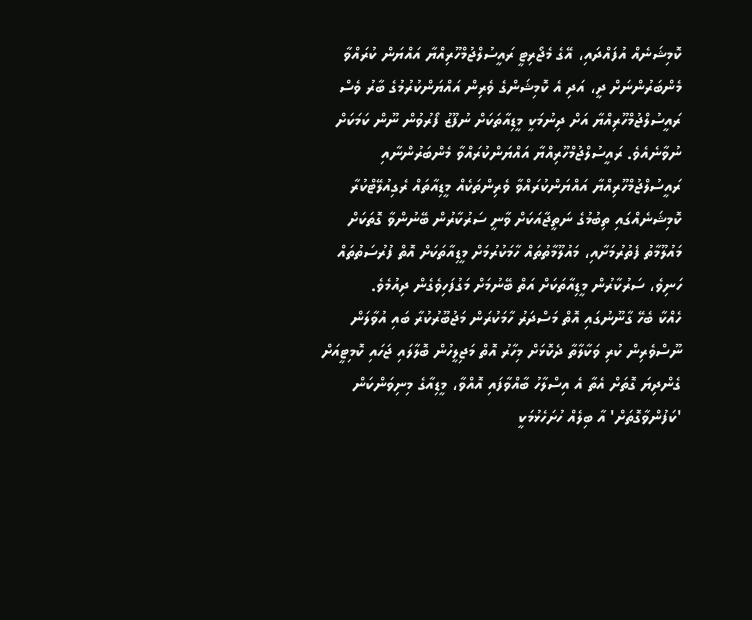ކޮމިޝަނެއް އުފައްދައި، އޭގެ މެޖޯރިޓީ ރައީސުލްޖުމްހޫރިއްޔާ އައްޔަން ކުރައްވާ މެންބަރުންނަށް ދީ، އަދި އެ ކޮމިޝަންގެ ވެރިން އައްޔަންކުރުމުގެ ބާރު ވެސް ރައީސުލްޖުމްހޫރިއްޔާ އަށް ދިނުމަކީ މީޑިއާތަކަށް ނުފޫޒު ފޯރުވުން ނޫން ކަމަކަށް ނުވާނެއެވެ. ރައީސުލްޖުމްހޫރިއްޔާ އައްޔަންކުރައްވާ މެންބަރުންނާއި ރައީސުލްޖުމްހޫރިއްޔާ އައްޔަންކުރައްވާ ވެރިންތަކެއް މީޑިއާތައް ރެގިއުލޭޓްކުރާ ކޮމިޝަނެއްގައި ތިބުމުގެ ނަތީޖާއަކަށް ވާނީ ސަރުކާރުން ބޭނުންވާ ގޮތަކަށް މައުލޫމާތު ފެތުރުމަށާއި، މައުލޫމާތުތައް ހާމަކުރުމަށް މީޑިއާތަކަށް އޮތް ފުރުސަތުތައް ހަނިވެ، ސަރުކާރުން މީޑިއާތަކަށް އަތް ބޭނުމަށް މަގުފަހިވެގެން ދިއުމެވެ.
ހެއްކާ ބެހޭ ގާނޫނުގައި އޮތް މަސްދަރު ހާމަކުރަން މަޖުބޫރުކުރާ ބައި އުވާލަން ނޫސްވެރިން ކުރި ވަކާލާތާ ދެކޮޅަށް މިހާރު އޮތް މަޖިލީހުން ބޮލާލައި ޖަހައި ކޮމިޓީއަށް ގެންދިޔަ ގޮތަށް އެތާ އެ އިސްލާހު ބާއްވާފައި އޮއްވާ، މީޑިއާގެ މިނިވަންކަން 'ކަފުންވާގޮތަށް' އާ ބިލެއް ހުށަހެޅުމަކީ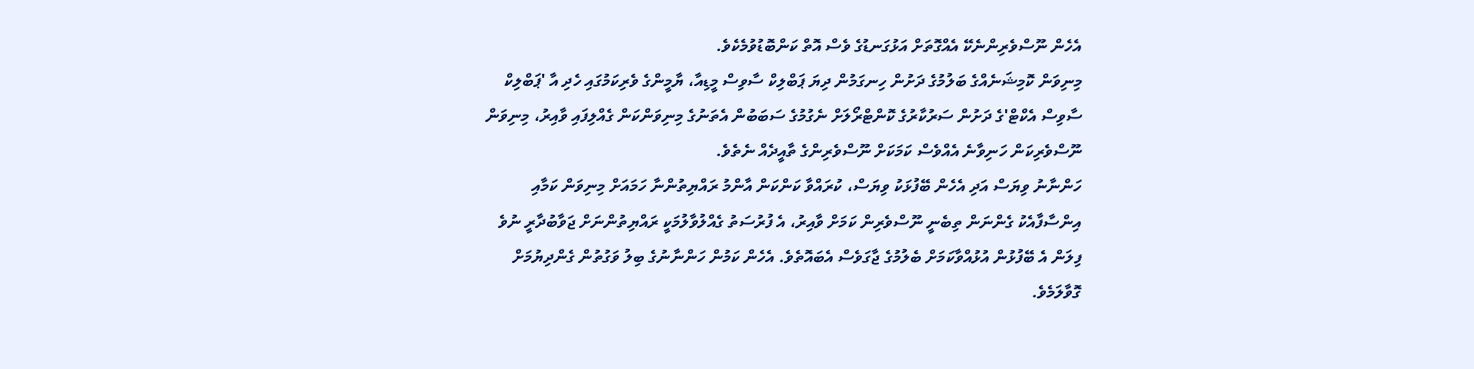އެހެން ނޫސްވެރިންނެކޭ އެއްގޮތަށް އަޅުގަނޑުގެ ވެސް އޮތް ކަންބޮޑުވުމެކެވެ.
މިނިވަން ކޮމިޝަނެއްގެ ބަލުމުގެ ދަށުން ހިނގަމުން ދިޔަ ޕަބްލިކް ސާވިސް މީޑިއާ، ޔާމީންގެ ވެރިކަމުގައި ހެދި އާ 'ޕަބްލިކް ސާވިސް އެކްޓް'ގެ ދަށުން ސަރުކާރުގެ ކޮންޓްރޯލަށް ނެގުމުގެ ސަބަބުން އެތަނުގެ މިނިވަންކަން ގެއްލިފައި ވާއިރު، މިނިވަން ނޫސްވެރިކަން ހަނިވާނެ އެއްވެސް ކަމަކަށް ނޫސްވެރިންގެ ތާއީދެއް ނެތެވެ.
ހަންނާނު ވިޔަސް އަދި އެހެން ބޭފުޅަކު ވިޔަސް، ކުރައްވާ ކަންކަން އާންމު ރައްޔިތުންނާ ހަމައަށް މިނިވަން ކަމާއި އިންސާފާއެކު ގެންނަން ތިބެނީ ނޫސްވެރިން ކަމަށް ވާއިރު، އެ ފުރުސަތު ގެއްލުވާލުމަކީ ރައްޔިތުންނަށް ޖަވާބުދާރީ ނުވެ ފިލަން އެ ބޭފުޅުން އުޅުއްވާކަމަށް ބެލުމުގެ ޖާގަވެސް އެބައޮތެވެ. އެހެން ކަމުން ހަންނާނުގެ ބިލު ވަގުތުން ގެންދިޔުމަށް ގޮވާލަމެވެ.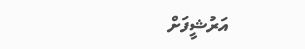އަރުޝީފަށް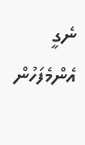ނެގީ
އެންމެފަހުން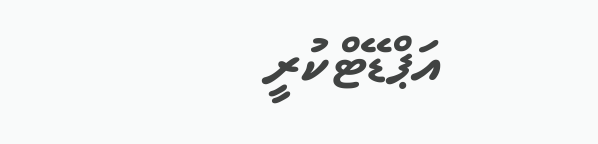އަޕްޑޭޓްކުރީ